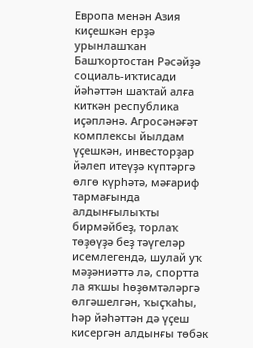Европа менән Азия киҫешкән ерҙә урынлашҡан Башҡортостан Рәсәйҙә социаль-иҡтисади йәһәттән шаҡтай алға киткән республика иҫәпләнә. Агросәнәғәт комплексы йылдам үҫешкән, инвесторҙар йәлеп итеүҙә күптәргә өлгө күрһәтә, мәғариф тармағында алдынғылыҡты бирмәйбеҙ, торлаҡ төҙөүҙә беҙ тәүгеләр исемлегендә, шулай уҡ мәҙәниәттә лә, спортта ла яҡшы һөҙөмтәләргә өлгәшелгән, ҡыҫҡаһы, һәр йәһәттән дә үҫеш кисергән алдынғы төбәк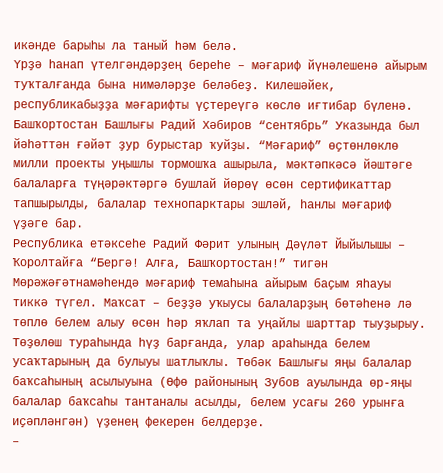икәнде барыһы ла таный һәм белә.
Үрҙә һанап үтелгәндәрҙең береһе – мәғариф йүнәлешенә айырым туҡталғанда бына нимәләрҙе беләбеҙ. Килешәйек, республикабыҙҙа мәғарифты үҫтереүгә көслө иғтибар бүленә. Башҡортостан Башлығы Радий Хәбиров “сентябрь” Указында был йәһәттән ғәйәт ҙур бурыстар ҡуйҙы. “Мәғариф” өҫтөнлөклө милли проекты уңышлы тормошҡа ашырыла, мәктәпкәсә йәштәге балаларға түңәрәктәргә бушлай йөрөү өсөн сертификаттар тапшырылды, балалар технопарктары эшләй, һанлы мәғариф үҙәге бар.
Республика етәксеһе Радий Фәрит улының Дәүләт Йыйылышы – Ҡоролтайға “Бергә! Алға, Башҡортостан!” тигән Мөрәжәғәтнамәһендә мәғариф темаһына айырым баҫым яһауы тиккә түгел. Маҡсат – беҙҙә уҡыусы балаларҙың бөтәһенә лә төплө белем алыу өсөн һәр яҡлап та уңайлы шарттар тыуҙырыу.
Төҙөлөш тураһында һүҙ барғанда, улар араһында белем усаҡтарының да булыуы шатлыҡлы. Төбәк Башлығы яңы балалар баҡсаһының асылыуына (Өфө районының Зубов ауылында өр-яңы балалар баҡсаһы тантаналы асылды, белем усағы 260 урынға иҫәпләнгән) үҙенең фекерен белдерҙе.
–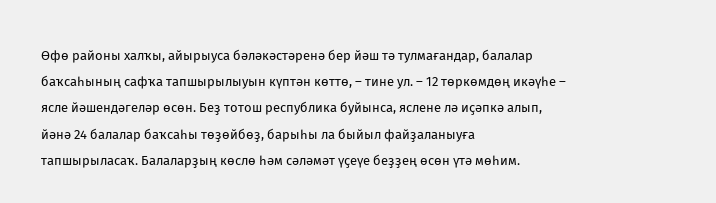Өфө районы халҡы, айырыуса бәләкәстәренә бер йәш тә тулмағандар, балалар баҡсаһының сафҡа тапшырылыуын күптән көттө, – тине ул. – 12 төркөмдөң икәүһе – ясле йәшендәгеләр өсөн. Беҙ тотош республика буйынса, яслене лә иҫәпкә алып, йәнә 24 балалар баҡсаһы төҙөйбөҙ, барыһы ла быйыл файҙаланыуға тапшырыласаҡ. Балаларҙың көслө һәм сәләмәт үҫеүе беҙҙең өсөн үтә мөһим.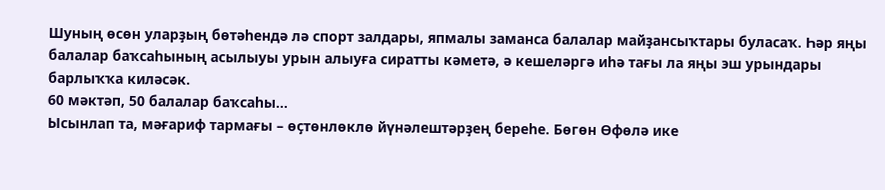Шуның өсөн уларҙың бөтәһендә лә спорт залдары, япмалы заманса балалар майҙансыҡтары буласаҡ. Һәр яңы балалар баҡсаһының асылыуы урын алыуға сиратты кәметә, ә кешеләргә иһә тағы ла яңы эш урындары барлыҡҡа киләсәк.
60 мәктәп, 50 балалар баҡсаһы...
Ысынлап та, мәғариф тармағы – өҫтөнлөклө йүнәлештәрҙең береһе. Бөгөн Өфөлә ике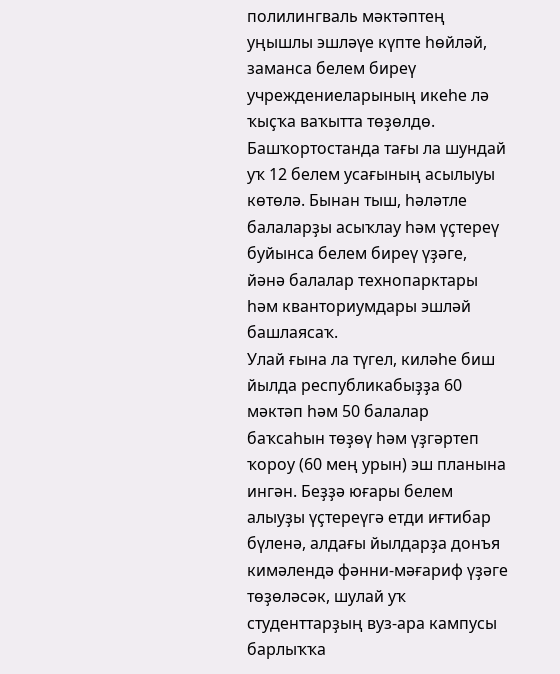полилингваль мәктәптең уңышлы эшләүе күпте һөйләй, заманса белем биреү учреждениеларының икеһе лә ҡыҫҡа ваҡытта төҙөлдө. Башҡортостанда тағы ла шундай уҡ 12 белем усағының асылыуы көтөлә. Бынан тыш, һәләтле балаларҙы асыҡлау һәм үҫтереү буйынса белем биреү үҙәге, йәнә балалар технопарктары һәм кванториумдары эшләй башлаясаҡ.
Улай ғына ла түгел, киләһе биш йылда республикабыҙҙа 60 мәктәп һәм 50 балалар баҡсаһын төҙөү һәм үҙгәртеп ҡороу (60 мең урын) эш планына ингән. Беҙҙә юғары белем алыуҙы үҫтереүгә етди иғтибар бүленә, алдағы йылдарҙа донъя кимәлендә фәнни-мәғариф үҙәге төҙөләсәк, шулай уҡ студенттарҙың вуз-ара кампусы барлыҡҡа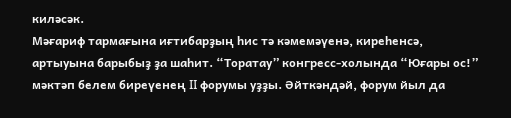киләсәк.
Мәғариф тармағына иғтибарҙың һис тә кәмемәүенә, киреһенсә, артыуына барыбыҙ ҙа шаһит. “Торатау” конгресс-холында “Юғары ос!” мәктәп белем биреүенең II форумы уҙҙы. Әйткәндәй, форум йыл да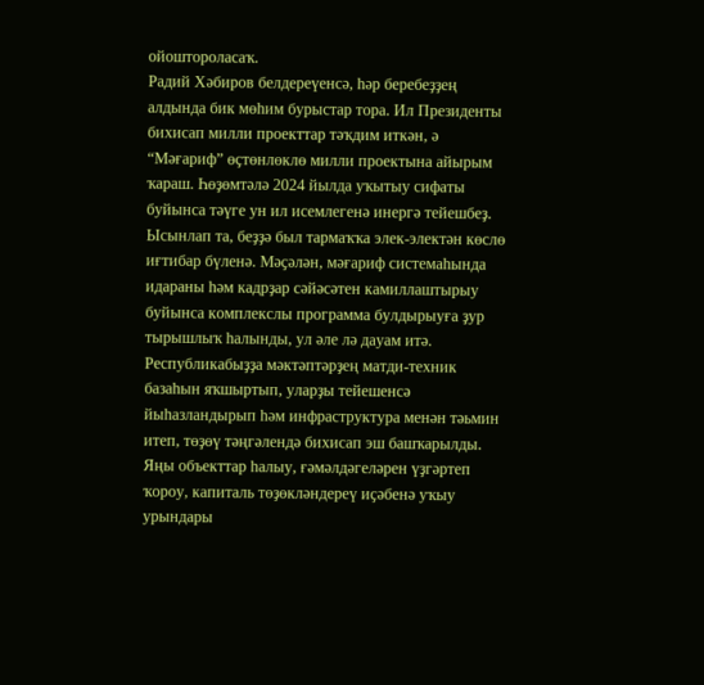ойоштороласаҡ.
Радий Хәбиров белдереүенсә, һәр беребеҙҙең алдында бик мөһим бурыстар тора. Ил Президенты бихисап милли проекттар тәҡдим иткән, ә “Мәғариф” өҫтөнлөклө милли проектына айырым ҡараш. Һөҙөмтәлә 2024 йылда уҡытыу сифаты буйынса тәүге ун ил исемлегенә инергә тейешбеҙ.
Ысынлап та, беҙҙә был тармаҡҡа элек-электән көслө иғтибар бүленә. Мәҫәлән, мәғариф системаһында идараны һәм кадрҙар сәйәсәтен камиллаштырыу буйынса комплекслы программа булдырыуға ҙур тырышлыҡ һалынды, ул әле лә дауам итә.
Республикабыҙҙа мәктәптәрҙең матди-техник базаһын яҡшыртып, уларҙы тейешенсә йыһазландырып һәм инфраструктура менән тәьмин итеп, төҙөү тәңгәлендә бихисап эш башҡарылды. Яңы объекттар һалыу, ғәмәлдәгеләрен үҙгәртеп ҡороу, капиталь төҙөкләндереү иҫәбенә уҡыу урындары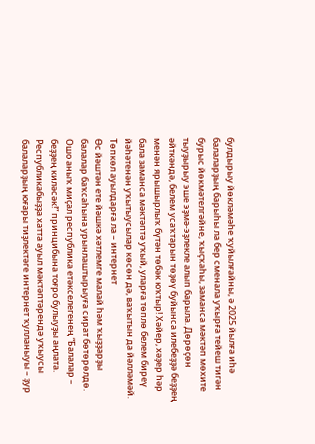булдырыу йөкләмәһе ҡуйылғайны, ә 2025 йылға иһә балаларҙың барыһы ла бер сменала уҡырға тейеш тигән бурыс йөкмәтелгәйне, ҡыҫҡаһы, заманса мәктәп мөхите тыуҙырыу эше эҙмә-эҙлекле алып барыла. Дөрөҫөн әйткәндә, белем усаҡтарын төҙөү буйынса илебеҙҙә беҙҙең менән ярышырлыҡ бүтән төбәк юҡтыр! Хәйер, хәҙер һәр бала заманса мәктәптә уҡый, уларға төплө белем биреү йәһәтенән уҡытыусылар көсөн дә, ваҡытын да йәлләмәй.
Төпкөл ауылдарға ла – интернет
Өс йәштән ете йәшкә хәтлемге малай һәм ҡыҙҙарҙы балалар баҡсаһына урынлаштырыуға сират бөтөрөлдө. Ошо аныҡ миҫал республика етәкселегенең “Балалар – беҙҙең киләсәк!” принцибына тоғро булыуҙы аңлата.
Республикабыҙҙа хатта ауыл мәктәптәрендә уҡыусы балаларҙың юғары тиҙлектәге интернет ҡулланыуы – ҙур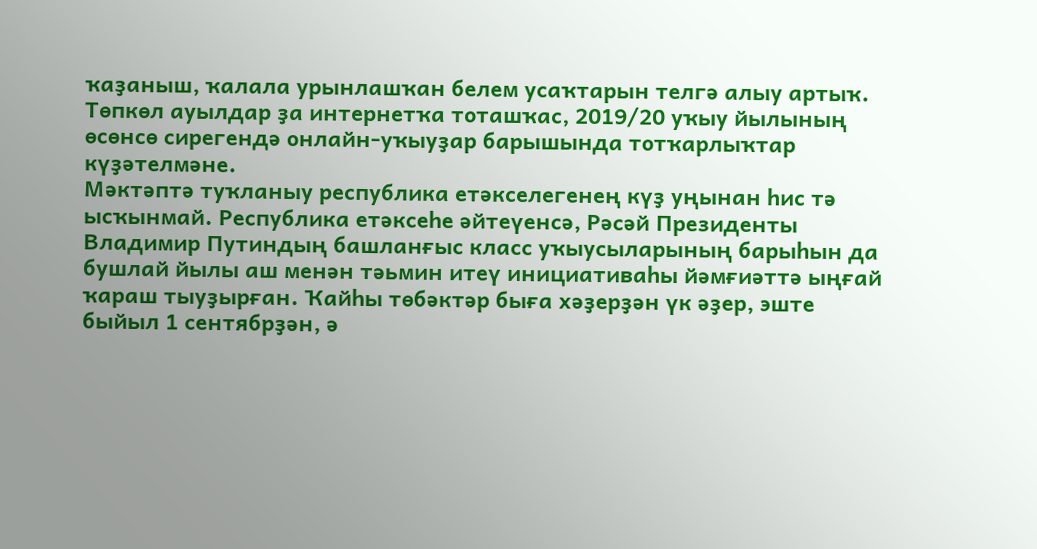ҡаҙаныш, ҡалала урынлашҡан белем усаҡтарын телгә алыу артыҡ. Төпкөл ауылдар ҙа интернетҡа тоташҡас, 2019/20 уҡыу йылының өсөнсө сирегендә онлайн-уҡыуҙар барышында тотҡарлыҡтар күҙәтелмәне.
Мәктәптә туҡланыу республика етәкселегенең күҙ уңынан һис тә ысҡынмай. Республика етәксеһе әйтеүенсә, Рәсәй Президенты Владимир Путиндың башланғыс класс уҡыусыларының барыһын да бушлай йылы аш менән тәьмин итеү инициативаһы йәмғиәттә ыңғай ҡараш тыуҙырған. Ҡайһы төбәктәр быға хәҙерҙән үк әҙер, эште быйыл 1 сентябрҙән, ә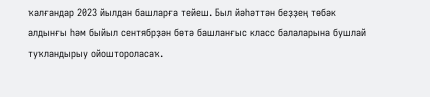ҡалғандар 2023 йылдан башларға тейеш. Был йәһәттән беҙҙең төбәк алдынғы һәм быйыл сентябрҙән бөтә башланғыс класс балаларына бушлай туҡландырыу ойоштороласаҡ.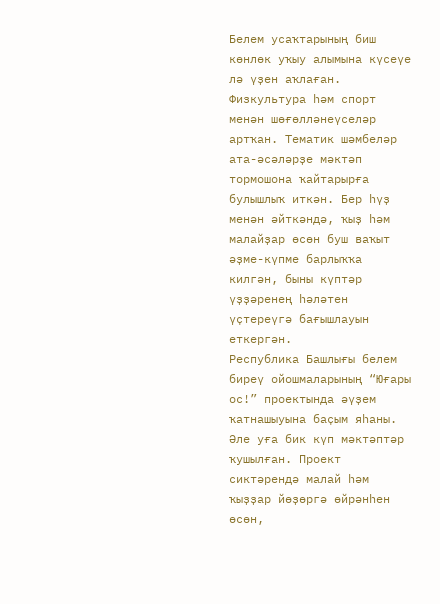Белем усаҡтарының биш көнлөк уҡыу алымына күсеүе лә үҙен аҡлаған. Физкультура һәм спорт менән шөғөлләнеүселәр артҡан. Тематик шәмбеләр ата-әсәләрҙе мәктәп тормошона ҡайтарырға булышлыҡ иткән. Бер һүҙ менән әйткәндә, ҡыҙ һәм малайҙар өсөн буш ваҡыт әҙме-күпме барлыҡҡа килгән, быны күптәр үҙҙәренең һәләтен үҫтереүгә бағышлауын еткергән.
Республика Башлығы белем биреү ойошмаларының “Юғары ос!” проектында әүҙем ҡатнашыуына баҫым яһаны. Әле уға бик күп мәктәптәр ҡушылған. Проект сиктәрендә малай һәм ҡыҙҙар йөҙөргә өйрәнһен өсөн,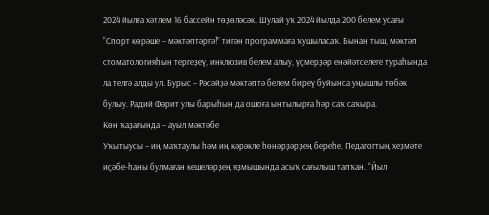2024 йылға хәтлем 16 бассейн төҙөләсәк. Шулай уҡ 2024 йылда 200 белем усағы “Спорт көрәше – мәктәптәргә!” тигән программаға ҡушыласаҡ. Бынан тыш, мәктәп стоматологияһын тергеҙеү, инклюзив белем алыу, үҫмерҙәр енәйәтселеге тураһында ла телгә алды ул. Бурыс – Рәсәйҙә мәктәптә белем биреү буйынса уңышлы төбәк булыу. Радий Фәрит улы барыһын да ошоға ынтылырға һәр саҡ саҡыра.
Көн ҡаҙағында – ауыл мәктәбе
Уҡытыусы – иң маҡтаулы һәм иң кәрәкле һөнәрҙәрҙең береһе. Педагогтың хеҙмәте иҫәбе-һаны булмаған кешеләрҙең яҙмышында асыҡ сағылыш тапҡан. “Йыл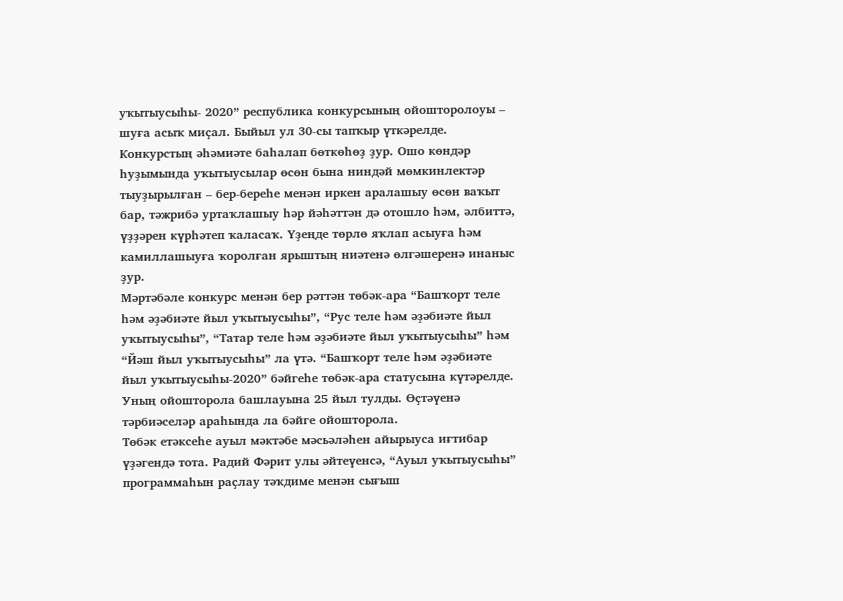уҡытыусыһы- 2020” республика конкурсының ойошторолоуы – шуға асыҡ миҫал. Быйыл ул 30-сы тапҡыр үткәрелде.
Конкурстың әһәмиәте баһалап бөткөһөҙ ҙур. Ошо көндәр һуҙымында уҡытыусылар өсөн бына ниндәй мөмкинлектәр тыуҙырылған – бер-береһе менән иркен аралашыу өсөн ваҡыт бар, тәжрибә уртаҡлашыу һәр йәһәттән дә отошло һәм, әлбиттә, үҙҙәрен күрһәтеп ҡаласаҡ. Үҙеңде төрлө яҡлап асыуға һәм камиллашыуға ҡоролған ярыштың ниәтенә өлгәшеренә инаныс ҙур.
Мәртәбәле конкурс менән бер рәттән төбәк-ара “Башҡорт теле һәм әҙәбиәте йыл уҡытыусыһы”, “Рус теле һәм әҙәбиәте йыл уҡытыусыһы”, “Татар теле һәм әҙәбиәте йыл уҡытыусыһы” һәм “Йәш йыл уҡытыусыһы” ла үтә. “Башҡорт теле һәм әҙәбиәте йыл уҡытыусыһы-2020” бәйгеһе төбәк-ара статусына күтәрелде. Уның ойошторола башлауына 25 йыл тулды. Өҫтәүенә тәрбиәселәр араһында ла бәйге ойошторола.
Төбәк етәксеһе ауыл мәктәбе мәсьәләһен айырыуса иғтибар үҙәгендә тота. Радий Фәрит улы әйтеүенсә, “Ауыл уҡытыусыһы” программаһын раҫлау тәҡдиме менән сығыш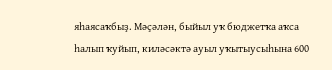яһаясаҡбыҙ. Мәҫәлән, быйыл уҡ бюджетҡа аҡса һалып ҡуйып, киләсәктә ауыл уҡытыусыһына 600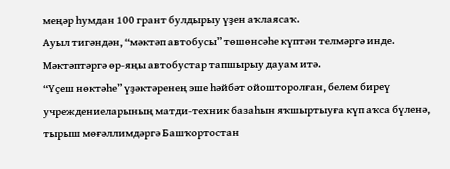меңәр һумдан 100 грант булдырыу үҙен аҡлаясаҡ.
Ауыл тигәндән, “мәктәп автобусы” төшөнсәһе күптән телмәргә инде. Мәктәптәргә өр-яңы автобустар тапшырыу дауам итә.
“Үҫеш нөктәһе” үҙәктәренең эше һәйбәт ойошторолған, белем биреү учреждениеларының матди-техник базаһын яҡшыртыуға күп аҡса бүленә, тырыш мөғәллимдәргә Башҡортостан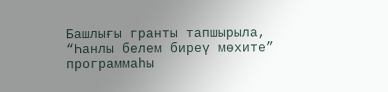Башлығы гранты тапшырыла, “Һанлы белем биреү мөхите” программаһы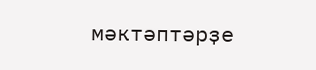мәктәптәрҙе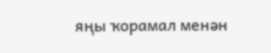яңы ҡорамал менән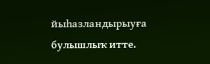йыһазландырыуға булышлыҡ итте.